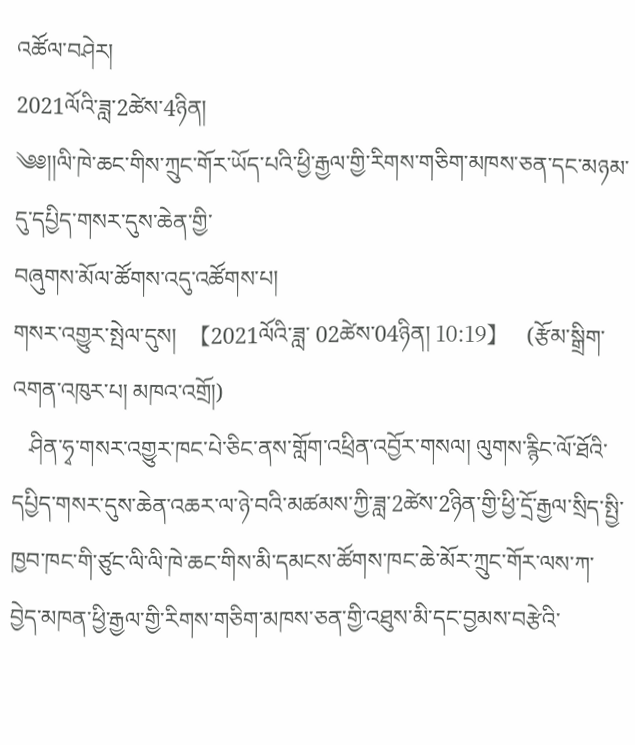འཚོལ་བཤེར།
2021ལོའི་ཟླ་2ཚེས་4ཉིན།
༄༅།།ལི་ཁེ་ཆང་གིས་ཀྲུང་གོར་ཡོད་པའི་ཕྱི་རྒྱལ་གྱི་རིགས་གཅིག་མཁས་ཅན་དང་མཉམ་དུ་དཔྱིད་གསར་དུས་ཆེན་གྱི་
བཞུགས་མོལ་ཚོགས་འདུ་འཚོགས་པ།
གསར་འགྱུར་སྤེལ་དུས།  【2021ལོའི་ཟླ་ 02ཚེས་04ཉིན། 10:19】   (རྩོམ་སྒྲིག་འགན་འཁུར་པ། མཁའ་འགྲོ།)
   ཤིན་ཧྭ་གསར་འགྱུར་ཁང་པེ་ཅིང་ནས་གློག་འཕྲིན་འབྱོར་གསལ། ལུགས་རྙིང་ལོ་ཐོའི་དཔྱིད་གསར་དུས་ཆེན་འཆར་ལ་ཉེ་བའི་མཚམས་ཀྱི་ཟླ་2ཚེས་2ཉིན་གྱི་ཕྱི་དྲོ་རྒྱལ་སྲིད་སྤྱི་ཁྱབ་ཁང་གི་ཙུང་ལི་ལི་ཁེ་ཆང་གིས་མི་དམངས་ཚོགས་ཁང་ཆེ་མོར་ཀྲུང་གོར་ལས་ཀ་བྱེད་མཁན་ཕྱི་རྒྱལ་གྱི་རིགས་གཅིག་མཁས་ཅན་གྱི་འཐུས་མི་དང་བྱམས་བརྩེའི་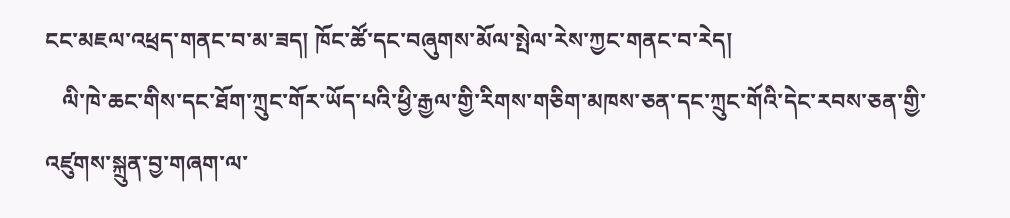ངང་མཇལ་འཕྲད་གནང་བ་མ་ཟད། ཁོང་ཚོ་དང་བཞུགས་མོལ་སྤེལ་རེས་ཀྱང་གནང་བ་རེད།
   ལི་ཁེ་ཆང་གིས་དང་ཐོག་ཀྲུང་གོར་ཡོད་པའི་ཕྱི་རྒྱལ་གྱི་རིགས་གཅིག་མཁས་ཅན་དང་ཀྲུང་གོའི་དེང་རབས་ཅན་གྱི་འཛུགས་སྐྲུན་བྱ་གཞག་ལ་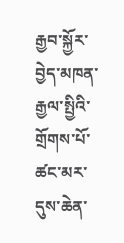རྒྱབ་སྐྱོར་བྱེད་མཁན་རྒྱལ་སྤྱིའི་གྲོགས་པོ་ཚང་མར་དུས་ཆེན་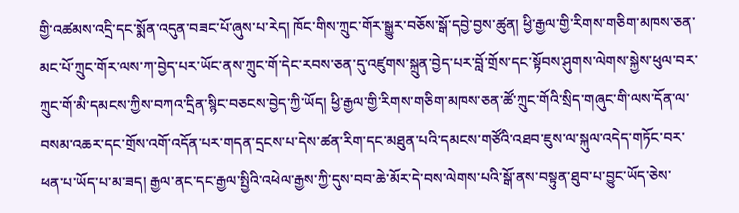གྱི་འཚམས་འདྲི་དང་སྨོན་འདུན་བཟང་པོ་ཞུས་པ་རེད། ཁོང་གིས་ཀྲུང་གོར་སྒྱུར་བཅོས་སྒོ་དབྱེ་བྱས་ཚུན། ཕྱི་རྒྱལ་གྱི་རིགས་གཅིག་མཁས་ཅན་མང་པོ་ཀྲུང་གོར་ལས་ཀ་བྱེད་པར་ཡོང་ནས་ཀྲུང་གོ་དེང་རབས་ཅན་དུ་འཛུགས་སྐྲུན་བྱེད་པར་བློ་གྲོས་དང་སྟོབས་ཤུགས་ལེགས་སྐྱེས་ཕུལ་བར་ཀྲུང་གོ་མི་དམངས་ཀྱིས་བཀའ་དྲིན་སྙིང་བཅངས་བྱེད་ཀྱི་ཡོད། ཕྱི་རྒྱལ་གྱི་རིགས་གཅིག་མཁས་ཅན་ཚོ་ཀྲུང་གོའི་སྲིད་གཞུང་གི་ལས་དོན་ལ་བསམ་འཆར་དང་གྲོས་འགོ་འདོན་པར་གདན་དྲངས་པ་དེས་ཚན་རིག་དང་མཐུན་པའི་དམངས་གཙོའི་འཐབ་ཇུས་ལ་སྐུལ་འདེད་གཏོང་བར་ཕན་པ་ཡོད་པ་མ་ཟད། རྒྱལ་ནང་དང་རྒྱལ་སྤྱིའི་འཕེལ་རྒྱས་ཀྱི་དུས་བབ་ཆེ་མོར་དེ་བས་ལེགས་པའི་སྒོ་ནས་བསྟུན་ཐུབ་པ་བྱུང་ཡོད་ཅེས་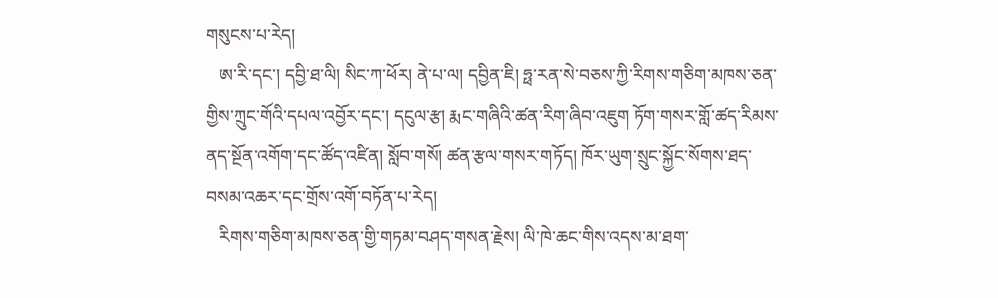གསུངས་པ་རེད།
   ཨ་རི་དང་། དབྱི་ཐ་ལི། སིང་ཀ་ཕོར། ནེ་པ་ལ། དབྱིན་ཇི། ཧྥ་རན་སེ་བཅས་ཀྱི་རིགས་གཅིག་མཁས་ཅན་གྱིས་ཀྲུང་གོའི་དཔལ་འབྱོར་དང་། དངུལ་རྩ། རྨང་གཞིའི་ཚན་རིག་ཞིབ་འཇུག ཏོག་གསར་གློ་ཚད་རིམས་ནད་སྔོན་འགོག་དང་ཚོད་འཛིན། སློབ་གསོ། ཚན་རྩལ་གསར་གཏོད། ཁོར་ཡུག་སྲུང་སྐྱོང་སོགས་ཐད་བསམ་འཆར་དང་གྲོས་འགོ་བཏོན་པ་རེད།
   རིགས་གཅིག་མཁས་ཅན་གྱི་གཏམ་བཤད་གསན་རྗེས། ལི་ཁེ་ཆང་གིས་འདས་མ་ཐག་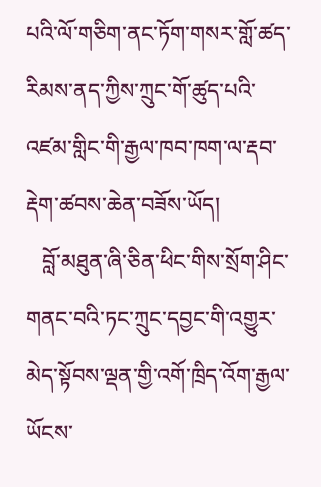པའི་ལོ་གཅིག་ནང་ཏོག་གསར་གློ་ཚད་རིམས་ནད་ཀྱིས་ཀྲུང་གོ་ཚུད་པའི་འཛམ་གླིང་གི་རྒྱལ་ཁབ་ཁག་ལ་རྡབ་རྡེག་ཚབས་ཆེན་བཟོས་ཡོད།
   བློ་མཐུན་ཞི་ཅིན་ཕིང་གིས་སྲོག་ཤིང་གནང་བའི་ཏང་ཀྲུང་དབྱང་གི་འགྱུར་མེད་སྟོབས་ལྡན་གྱི་འགོ་ཁྲིད་འོག་རྒྱལ་ཡོངས་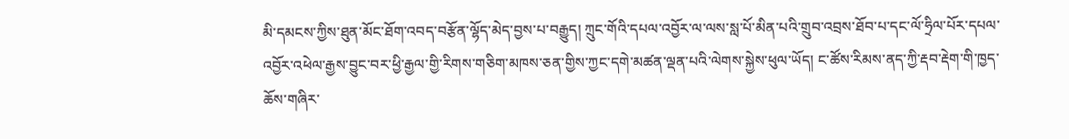མི་དམངས་ཀྱིས་ཐུན་མོང་ཐོག་འབད་བརྩོན་ལྷོད་མེད་བྱས་པ་བརྒྱུད། ཀྲུང་གོའི་དཔལ་འབྱོར་ལ་ལས་སླ་པོ་མིན་པའི་གྲུབ་འབྲས་ཐོབ་པ་དང་ལོ་ཧྲིལ་པོར་དཔལ་འབྱོར་འཕེལ་རྒྱས་བྱུང་བར་ཕྱི་རྒྱལ་གྱི་རིགས་གཅིག་མཁས་ཅན་གྱིས་ཀྱང་དགེ་མཚན་ལྡན་པའི་ལེགས་སྐྱེས་ཕུལ་ཡོད། ང་ཚོས་རིམས་ནད་ཀྱི་རྡབ་རྡེག་གི་ཁྱད་ཆོས་གཞིར་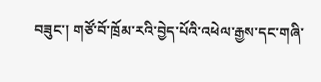བཟུང་། གཙོ་བོ་ཁྲོམ་རའི་བྱེད་པོའི་འཕེལ་རྒྱས་དང་གཞི་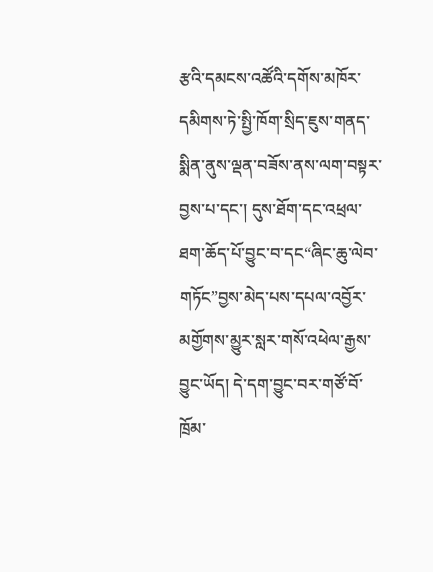རྩའི་དམངས་འཚོའི་དགོས་མཁོར་དམིགས་ཏེ་སྤྱི་ཁོག་སྲིད་ཇུས་གནད་སྨིན་ནུས་ལྡན་བཟོས་ནས་ལག་བསྟར་བྱས་པ་དང་། དུས་ཐོག་དང་འཕྲལ་ཐག་ཆོད་པོ་བྱུང་བ་དང“ཞིང་ཆུ་ལེབ་གཏོང”བྱས་མེད་པས་དཔལ་འབྱོར་མགྱོགས་མྱུར་སླར་གསོ་འཕེལ་རྒྱས་བྱུང་ཡོད། དེ་དག་བྱུང་བར་གཙོ་བོ་ཁྲོམ་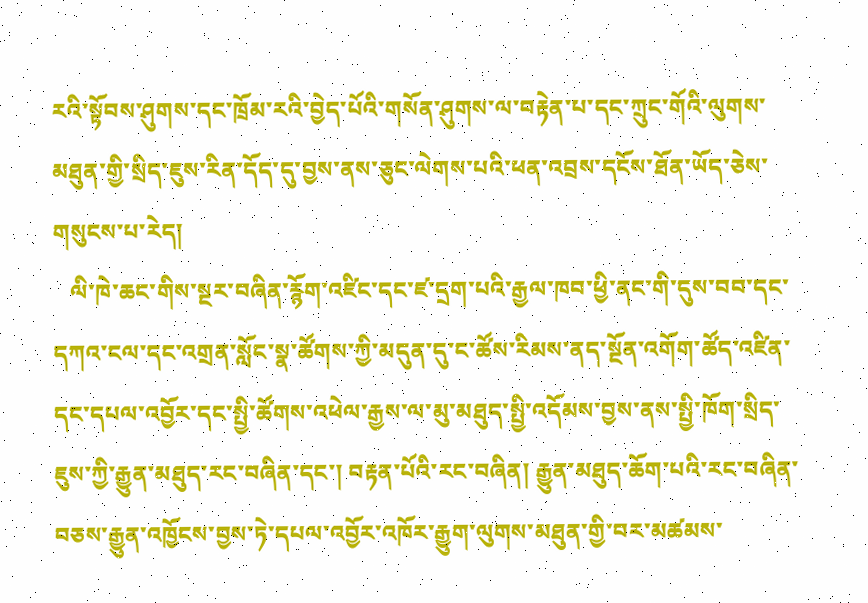རའི་སྟོབས་ཤུགས་དང་ཁྲོམ་རའི་བྱེད་པོའི་གསོན་ཤུགས་ལ་བརྟེན་པ་དང་ཀྲུང་གོའི་ལུགས་མཐུན་གྱི་སྲིད་ཇུས་རིན་དོད་དུ་བྱས་ནས་ཅུང་ལེགས་པའི་ཕན་འབྲས་དངོས་ཐོན་ཡོད་ཅེས་གསུངས་པ་རེད།
   ལི་ཁེ་ཆང་གིས་སྔར་བཞིན་རྙོག་འཛིང་དང་ཛ་དྲག་པའི་རྒྱལ་ཁབ་ཕྱི་ནང་གི་དུས་བབ་དང་དཀའ་ངལ་དང་འགྲན་སློང་སྣ་ཚོགས་ཀྱི་མདུན་དུ་ང་ཚོས་རིམས་ནད་སྔོན་འགོག་ཚོད་འཛིན་དང་དཔལ་འབྱོར་དང་སྤྱི་ཚོགས་འཕེལ་རྒྱས་ལ་མུ་མཐུད་སྤྱི་འདོམས་བྱས་ནས་སྤྱི་ཁོག་སྲིད་ཇུས་ཀྱི་རྒྱུན་མཐུད་རང་བཞིན་དང་། བརྟན་པོའི་རང་བཞིན། རྒྱུན་མཐུད་ཆོག་པའི་རང་བཞིན་བཅས་རྒྱུན་འཁྱོངས་བྱས་ཏེ་དཔལ་འབྱོར་འཁོར་རྒྱུག་ལུགས་མཐུན་གྱི་བར་མཚམས་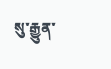སུ་རྒྱུན་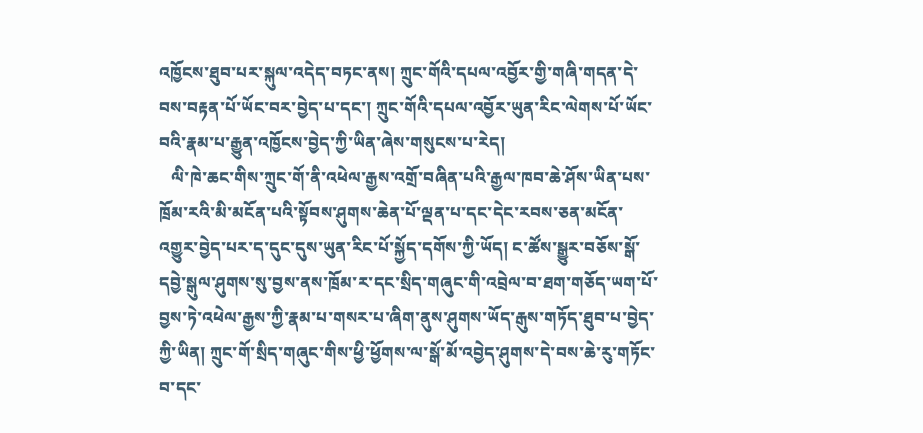འཁྱོངས་ཐུབ་པར་སྐུལ་འདེད་བཏང་ནས། ཀྲུང་གོའི་དཔལ་འབྱོར་གྱི་གཞི་གདན་དེ་བས་བརྟན་པོ་ཡོང་བར་བྱེད་པ་དང་། ཀྲུང་གོའི་དཔལ་འབྱོར་ཡུན་རིང་ལེགས་པོ་ཡོང་བའི་རྣམ་པ་རྒྱུན་འཁྱོངས་བྱེད་ཀྱི་ཡིན་ཞེས་གསུངས་པ་རེད།
   ལི་ཁེ་ཆང་གིས་ཀྲུང་གོ་ནི་འཕེལ་རྒྱས་འགྲོ་བཞིན་པའི་རྒྱལ་ཁབ་ཆེ་ཤོས་ཡིན་པས་ཁྲོམ་རའི་མི་མངོན་པའི་སྟོབས་ཤུགས་ཆེན་པོ་ལྡན་པ་དང་དེང་རབས་ཅན་མངོན་འགྱུར་བྱེད་པར་ད་དུང་དུས་ཡུན་རིང་པོ་སྐྱོད་དགོས་ཀྱི་ཡོད། ང་ཚོས་སྒྱུར་བཅོས་སྒོ་དབྱེ་སྒུལ་ཤུགས་སུ་བྱས་ནས་ཁྲོམ་ར་དང་སྲིད་གཞུང་གི་འབྲེལ་བ་ཐག་གཅོད་ཡག་པོ་བྱས་ཏེ་འཕེལ་རྒྱས་ཀྱི་རྣམ་པ་གསར་པ་ཞིག་ནུས་ཤུགས་ཡོད་རྒུས་གཏོད་ཐུབ་པ་བྱེད་ཀྱི་ཡིན། ཀྲུང་གོ་སྲིད་གཞུང་གིས་ཕྱི་ཕྱོགས་ལ་སྒོ་མོ་འབྱེད་ཤུགས་དེ་བས་ཆེ་རུ་གཏོང་བ་དང་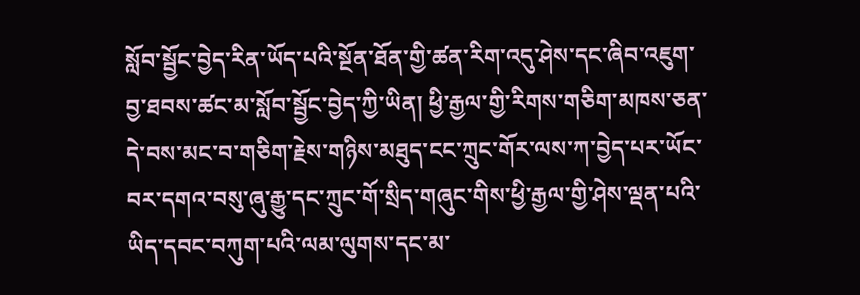སློབ་སྦྱོང་བྱེད་རིན་ཡོད་པའི་སྔོན་ཐོན་གྱི་ཚན་རིག་འདུ་ཤེས་དང་ཞིབ་འཇུག་བྱ་ཐབས་ཚང་མ་སློབ་སྦྱོང་བྱེད་ཀྱི་ཡིན། ཕྱི་རྒྱལ་གྱི་རིགས་གཅིག་མཁས་ཅན་དེ་བས་མང་བ་གཅིག་རྗེས་གཉིས་མཐུད་ངང་ཀྲུང་གོར་ལས་ཀ་བྱེད་པར་ཡོང་བར་དགའ་བསུ་ཞུ་རྒྱུ་དང་ཀྲུང་གོ་སྲིད་གཞུང་གིས་ཕྱི་རྒྱལ་གྱི་ཤེས་ལྡན་པའི་ཡིད་དབང་བཀུག་པའི་ལམ་ལུགས་དང་མ་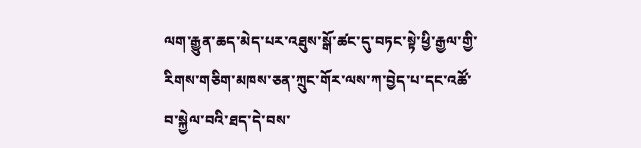ལག་རྒྱུན་ཆད་མེད་པར་འཐུས་སྒོ་ཚང་དུ་བཏང་སྟེ་ཕྱི་རྒྱལ་གྱི་རིགས་གཅིག་མཁས་ཅན་ཀྲུང་གོར་ལས་ཀ་བྱེད་པ་དང་འཚོ་བ་སྐྱེལ་བའི་ཐད་དེ་བས་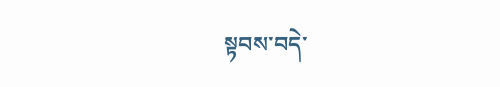སྟབས་བདེ་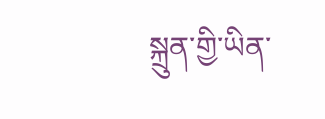སྐྲུན་གྱི་ཡིན་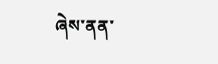ཞེས་ནན་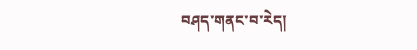བཤད་གནང་བ་རེད།